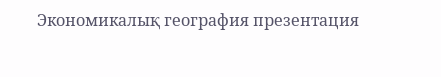Экономикалық география презентация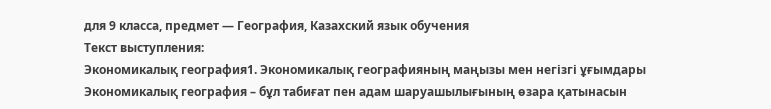для 9 класса, предмет — География, Казахский язык обучения
Текст выступления:
Экономикалық география1. Экономикалық географияның маңызы мен негізгі ұғымдары
Экономикалық география – бұл табиғат пен адам шаруашылығының өзара қатынасын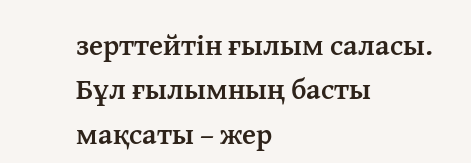зерттейтін ғылым саласы. Бұл ғылымның басты мақсаты – жер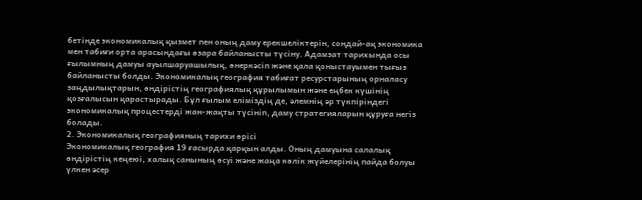бетінде экономикалық қызмет пен оның даму ерекшеліктерін, сондай-ақ экономика мен табиғи орта арасындағы өзара байланысты түсіну. Адамзат тарихында осы ғылымның дамуы ауылшаруашылық, өнеркәсіп және қала қоныстауымен тығыз байланысты болды. Экономикалық география табиғат ресурстарының орналасу заңдылықтарын, өндірістің географиялық құрылымын және еңбек күшінің қозғалысын қарастырады. Бұл ғылым еліміздің де, әлемнің әр түкпіріндегі экономикалық процестерді жан-жақты түсініп, даму стратегияларын құруға негіз болады.
2. Экономикалық географияның тарихи өрісі
Экономикалық география 19 ғасырда қарқын алды. Оның дамуына салалық өндірістің кеңеюі, халық санының өсуі және жаңа көлік жүйелерінің пайда болуы үлкен әсер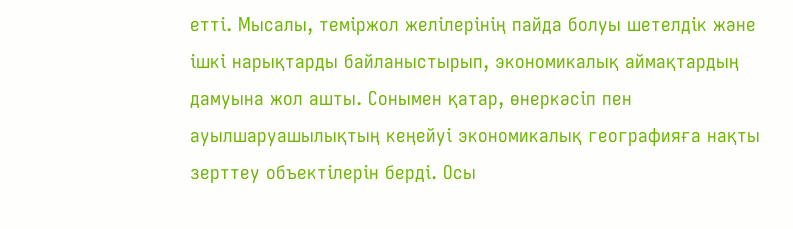етті. Мысалы, теміржол желілерінің пайда болуы шетелдік және ішкі нарықтарды байланыстырып, экономикалық аймақтардың дамуына жол ашты. Сонымен қатар, өнеркәсіп пен ауылшаруашылықтың кеңейуі экономикалық географияға нақты зерттеу объектілерін берді. Осы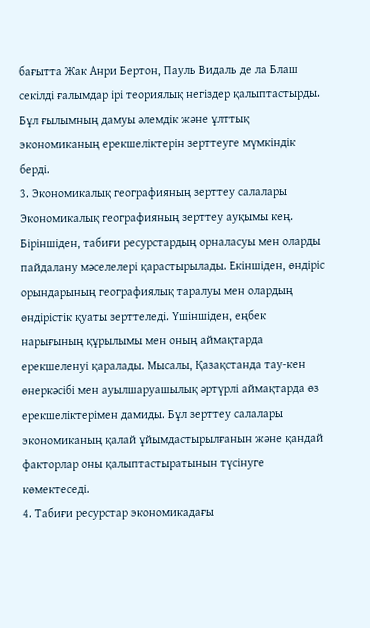бағытта Жак Анри Бертон, Пауль Видаль де ла Блаш секілді ғалымдар ірі теориялық негіздер қалыптастырды. Бұл ғылымның дамуы әлемдік және ұлттық экономиканың ерекшеліктерін зерттеуге мүмкіндік берді.
3. Экономикалық географияның зерттеу салалары
Экономикалық географияның зерттеу ауқымы кең. Біріншіден, табиғи ресурстардың орналасуы мен оларды пайдалану мәселелері қарастырылады. Екіншіден, өндіріс орындарының географиялық таралуы мен олардың өндірістік қуаты зерттеледі. Үшіншіден, еңбек нарығының құрылымы мен оның аймақтарда ерекшеленуі қаралады. Мысалы, Қазақстанда тау-кен өнеркәсібі мен ауылшаруашылық әртүрлі аймақтарда өз ерекшеліктерімен дамиды. Бұл зерттеу салалары экономиканың қалай ұйымдастырылғанын және қандай факторлар оны қалыптастыратынын түсінуге көмектеседі.
4. Табиғи ресурстар экономикадағы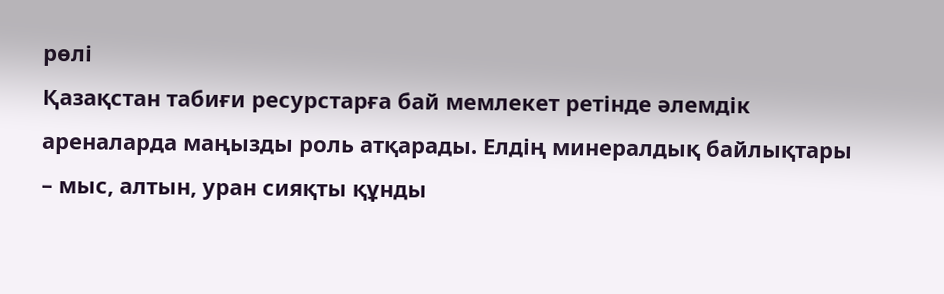рөлі
Қазақстан табиғи ресурстарға бай мемлекет ретінде әлемдік ареналарда маңызды роль атқарады. Елдің минералдық байлықтары – мыс, алтын, уран сияқты құнды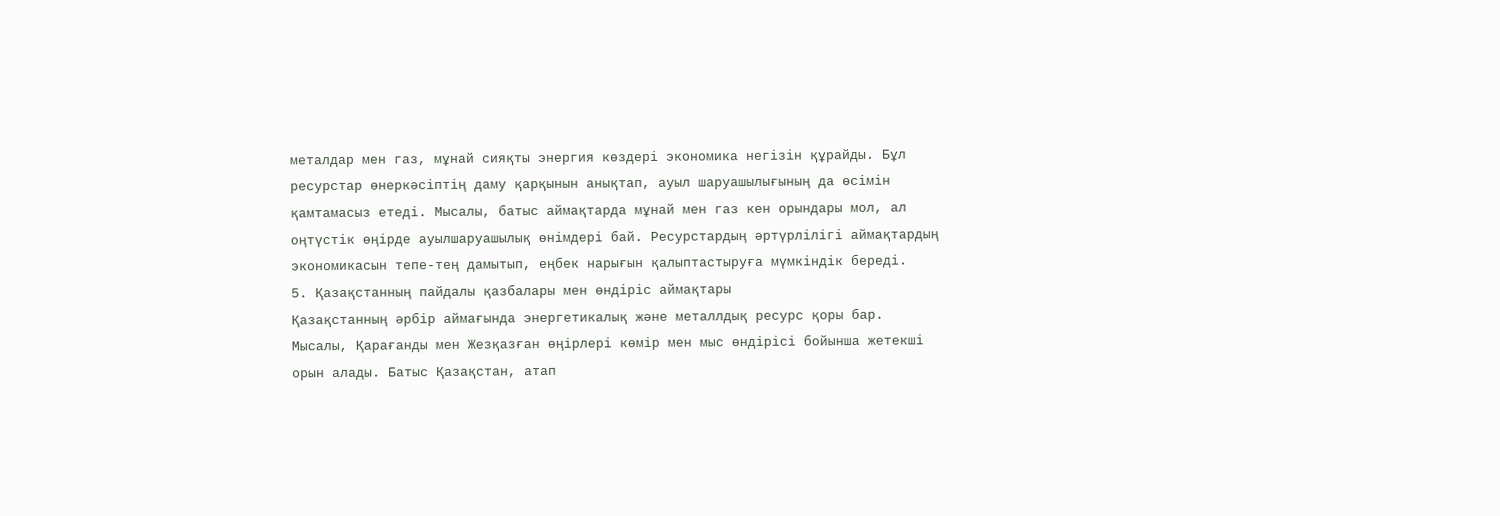металдар мен газ, мұнай сияқты энергия көздері экономика негізін құрайды. Бұл ресурстар өнеркәсіптің даму қарқынын анықтап, ауыл шаруашылығының да өсімін қамтамасыз етеді. Мысалы, батыс аймақтарда мұнай мен газ кен орындары мол, ал оңтүстік өңірде ауылшаруашылық өнімдері бай. Ресурстардың әртүрлілігі аймақтардың экономикасын тепе-тең дамытып, еңбек нарығын қалыптастыруға мүмкіндік береді.
5. Қазақстанның пайдалы қазбалары мен өндіріс аймақтары
Қазақстанның әрбір аймағында энергетикалық және металлдық ресурс қоры бар. Мысалы, Қарағанды мен Жезқазған өңірлері көмір мен мыс өндірісі бойынша жетекші орын алады. Батыс Қазақстан, атап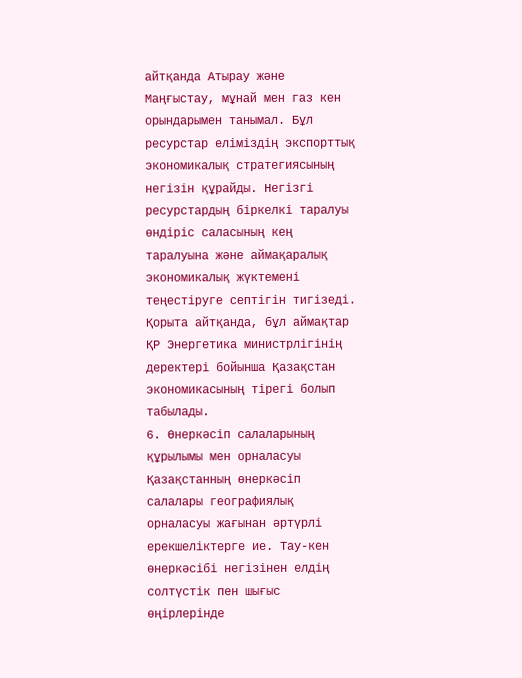айтқанда Атырау және Маңғыстау, мұнай мен газ кен орындарымен танымал. Бұл ресурстар еліміздің экспорттық экономикалық стратегиясының негізін құрайды. Негізгі ресурстардың біркелкі таралуы өндіріс саласының кең таралуына және аймақаралық экономикалық жүктемені теңестіруге септігін тигізеді. Қорыта айтқанда, бұл аймақтар ҚР Энергетика министрлігінің деректері бойынша Қазақстан экономикасының тірегі болып табылады.
6. Өнеркәсіп салаларының құрылымы мен орналасуы
Қазақстанның өнеркәсіп салалары географиялық орналасуы жағынан әртүрлі ерекшеліктерге ие. Тау-кен өнеркәсібі негізінен елдің солтүстік пен шығыс өңірлерінде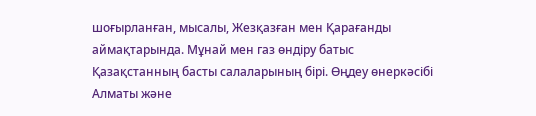шоғырланған, мысалы, Жезқазған мен Қарағанды аймақтарында. Мұнай мен газ өндіру батыс Қазақстанның басты салаларының бірі. Өңдеу өнеркәсібі Алматы және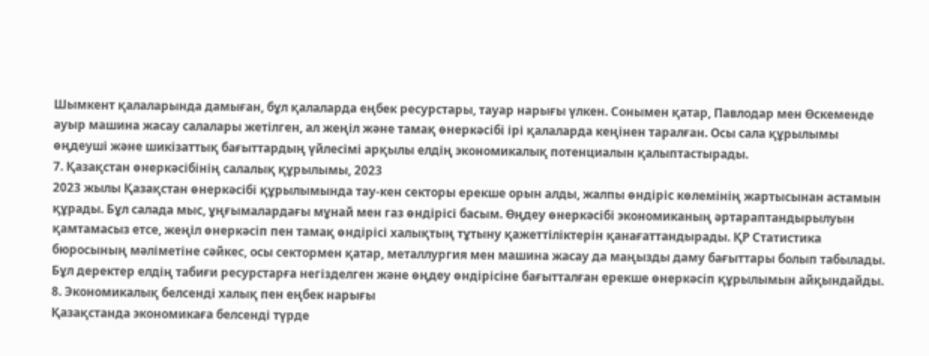Шымкент қалаларында дамыған, бұл қалаларда еңбек ресурстары, тауар нарығы үлкен. Сонымен қатар, Павлодар мен Өскеменде ауыр машина жасау салалары жетілген, ал жеңіл және тамақ өнеркәсібі ірі қалаларда кеңінен таралған. Осы сала құрылымы өңдеуші және шикізаттық бағыттардың үйлесімі арқылы елдің экономикалық потенциалын қалыптастырады.
7. Қазақстан өнеркәсібінің салалық құрылымы, 2023
2023 жылы Қазақстан өнеркәсібі құрылымында тау-кен секторы ерекше орын алды, жалпы өндіріс көлемінің жартысынан астамын құрады. Бұл салада мыс, ұңғымалардағы мұнай мен газ өндірісі басым. Өңдеу өнеркәсібі экономиканың әртараптандырылуын қамтамасыз етсе, жеңіл өнеркәсіп пен тамақ өндірісі халықтың тұтыну қажеттіліктерін қанағаттандырады. ҚР Статистика бюросының мәліметіне сәйкес, осы сектормен қатар, металлургия мен машина жасау да маңызды даму бағыттары болып табылады. Бұл деректер елдің табиғи ресурстарға негізделген және өңдеу өндірісіне бағытталған ерекше өнеркәсіп құрылымын айқындайды.
8. Экономикалық белсенді халық пен еңбек нарығы
Қазақстанда экономикаға белсенді түрде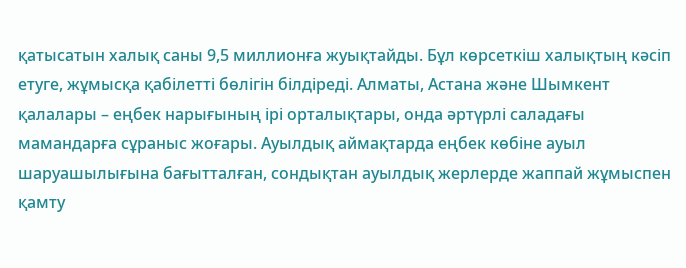қатысатын халық саны 9,5 миллионға жуықтайды. Бұл көрсеткіш халықтың кәсіп етуге, жұмысқа қабілетті бөлігін білдіреді. Алматы, Астана және Шымкент қалалары – еңбек нарығының ірі орталықтары, онда әртүрлі саладағы мамандарға сұраныс жоғары. Ауылдық аймақтарда еңбек көбіне ауыл шаруашылығына бағытталған, сондықтан ауылдық жерлерде жаппай жұмыспен қамту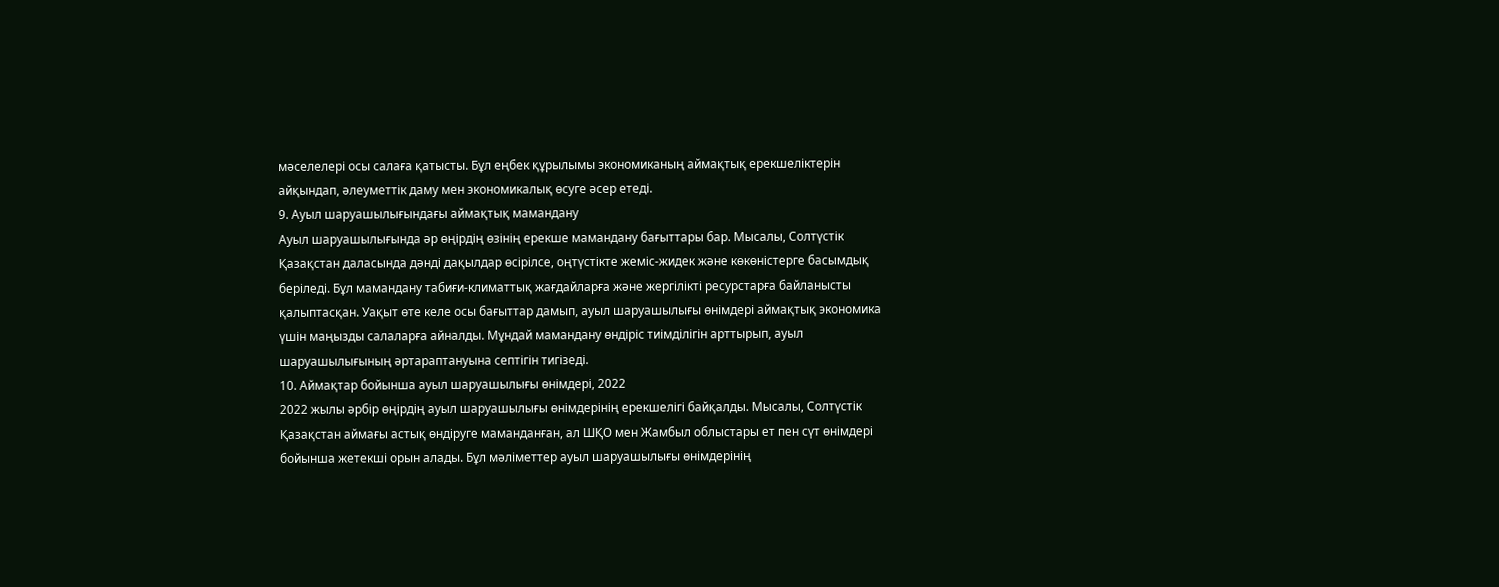мәселелері осы салаға қатысты. Бұл еңбек құрылымы экономиканың аймақтық ерекшеліктерін айқындап, әлеуметтік даму мен экономикалық өсуге әсер етеді.
9. Ауыл шаруашылығындағы аймақтық мамандану
Ауыл шаруашылығында әр өңірдің өзінің ерекше мамандану бағыттары бар. Мысалы, Солтүстік Қазақстан даласында дәнді дақылдар өсірілсе, оңтүстікте жеміс-жидек және көкөністерге басымдық беріледі. Бұл мамандану табиғи-климаттық жағдайларға және жергілікті ресурстарға байланысты қалыптасқан. Уақыт өте келе осы бағыттар дамып, ауыл шаруашылығы өнімдері аймақтық экономика үшін маңызды салаларға айналды. Мұндай мамандану өндіріс тиімділігін арттырып, ауыл шаруашылығының әртараптануына септігін тигізеді.
10. Аймақтар бойынша ауыл шаруашылығы өнімдері, 2022
2022 жылы әрбір өңірдің ауыл шаруашылығы өнімдерінің ерекшелігі байқалды. Мысалы, Солтүстік Қазақстан аймағы астық өндіруге маманданған, ал ШҚО мен Жамбыл облыстары ет пен сүт өнімдері бойынша жетекші орын алады. Бұл мәліметтер ауыл шаруашылығы өнімдерінің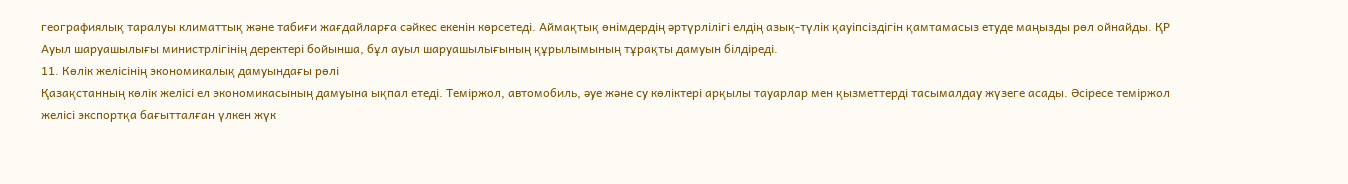географиялық таралуы климаттық және табиғи жағдайларға сәйкес екенін көрсетеді. Аймақтық өнімдердің әртүрлілігі елдің азық-түлік қауіпсіздігін қамтамасыз етуде маңызды рөл ойнайды. ҚР Ауыл шаруашылығы министрлігінің деректері бойынша, бұл ауыл шаруашылығының құрылымының тұрақты дамуын білдіреді.
11. Көлік желісінің экономикалық дамуындағы рөлі
Қазақстанның көлік желісі ел экономикасының дамуына ықпал етеді. Теміржол, автомобиль, әуе және су көліктері арқылы тауарлар мен қызметтерді тасымалдау жүзеге асады. Әсіресе теміржол желісі экспортқа бағытталған үлкен жүк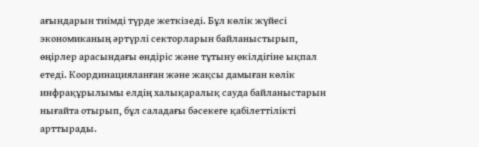ағындарын тиімді түрде жеткізеді. Бұл көлік жүйесі экономиканың әртүрлі секторларын байланыстырып, өңірлер арасындағы өндіріс және тұтыну өкілдігіне ықпал етеді. Координацияланған және жақсы дамыған көлік инфрақұрылымы елдің халықаралық сауда байланыстарын нығайта отырып, бұл саладағы бәсекеге қабілеттілікті арттырады.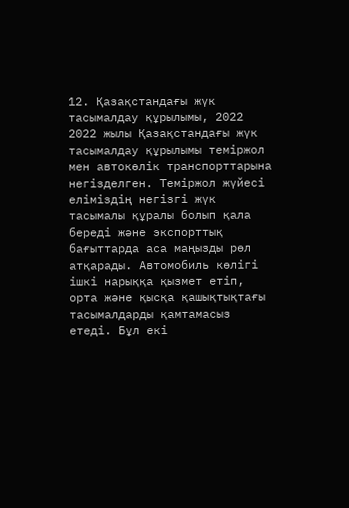12. Қазақстандағы жүк тасымалдау құрылымы, 2022
2022 жылы Қазақстандағы жүк тасымалдау құрылымы теміржол мен автокөлік транспорттарына негізделген. Теміржол жүйесі еліміздің негізгі жүк тасымалы құралы болып қала береді және экспорттық бағыттарда аса маңызды рөл атқарады. Автомобиль көлігі ішкі нарыққа қызмет етіп, орта және қысқа қашықтықтағы тасымалдарды қамтамасыз етеді. Бұл екі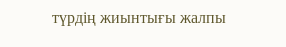түрдің жиынтығы жалпы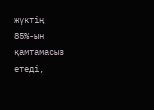жүктің 85%-ын қамтамасыз етеді,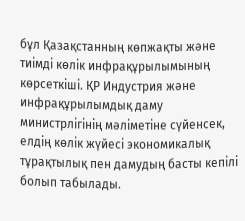бұл Қазақстанның көпжақты және тиімді көлік инфрақұрылымының көрсеткіші. ҚР Индустрия және инфрақұрылымдық даму министрлігінің мәліметіне сүйенсек, елдің көлік жүйесі экономикалық тұрақтылық пен дамудың басты кепілі болып табылады.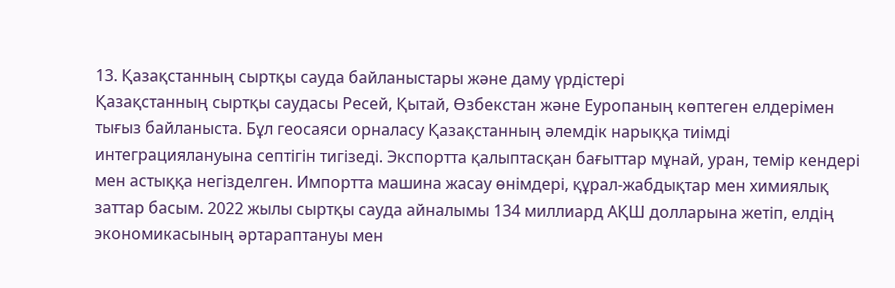13. Қазақстанның сыртқы сауда байланыстары және даму үрдістері
Қазақстанның сыртқы саудасы Ресей, Қытай, Өзбекстан және Еуропаның көптеген елдерімен тығыз байланыста. Бұл геосаяси орналасу Қазақстанның әлемдік нарыққа тиімді интеграциялануына септігін тигізеді. Экспортта қалыптасқан бағыттар мұнай, уран, темір кендері мен астыққа негізделген. Импортта машина жасау өнімдері, құрал-жабдықтар мен химиялық заттар басым. 2022 жылы сыртқы сауда айналымы 134 миллиард АҚШ долларына жетіп, елдің экономикасының әртараптануы мен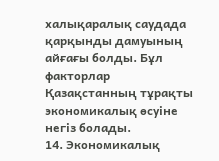халықаралық саудада қарқынды дамуының айғағы болды. Бұл факторлар Қазақстанның тұрақты экономикалық өсуіне негіз болады.
14. Экономикалық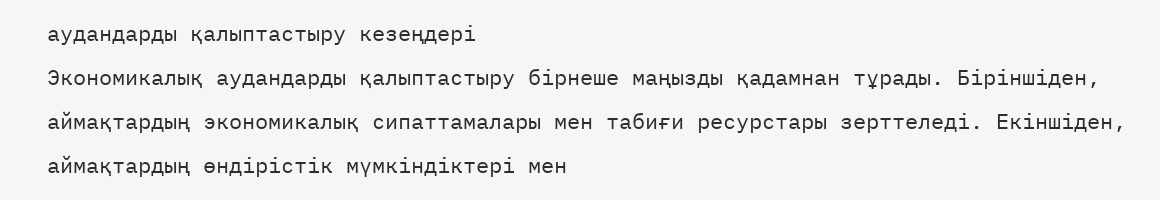аудандарды қалыптастыру кезеңдері
Экономикалық аудандарды қалыптастыру бірнеше маңызды қадамнан тұрады. Біріншіден, аймақтардың экономикалық сипаттамалары мен табиғи ресурстары зерттеледі. Екіншіден, аймақтардың өндірістік мүмкіндіктері мен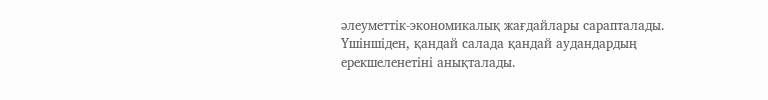әлеуметтік-экономикалық жағдайлары сарапталады. Үшіншіден, қандай салада қандай аудандардың ерекшеленетіні анықталады.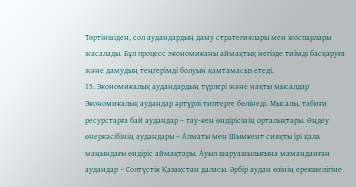Төртіншіден, сол аудандардың даму стратегиялары мен жоспарлары жасалады. Бұл процесс экономиканы аймақтық негізде тиімді басқаруға және дамудың теңгерімді болуын қамтамасыз етеді.
15. Экономикалық аудандардың түрлері және нақты мысалдар
Экономикалық аудандар әртүрлі типтерге бөлінеді. Мысалы, табиғи ресурстарға бай аудандар – тау-кен өндірісінің орталықтары. Өңдеу өнеркәсібінің аудандары – Алматы мен Шымкент сияқты ірі қала маңындағы өндіріс аймақтары. Ауыл шаруашылығына маманданған аудандар – Солтүстік Қазақстан даласы. Әрбір аудан өзінің ерекшелігіне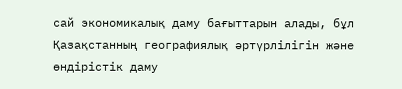сай экономикалық даму бағыттарын алады, бұл Қазақстанның географиялық әртүрлілігін және өндірістік даму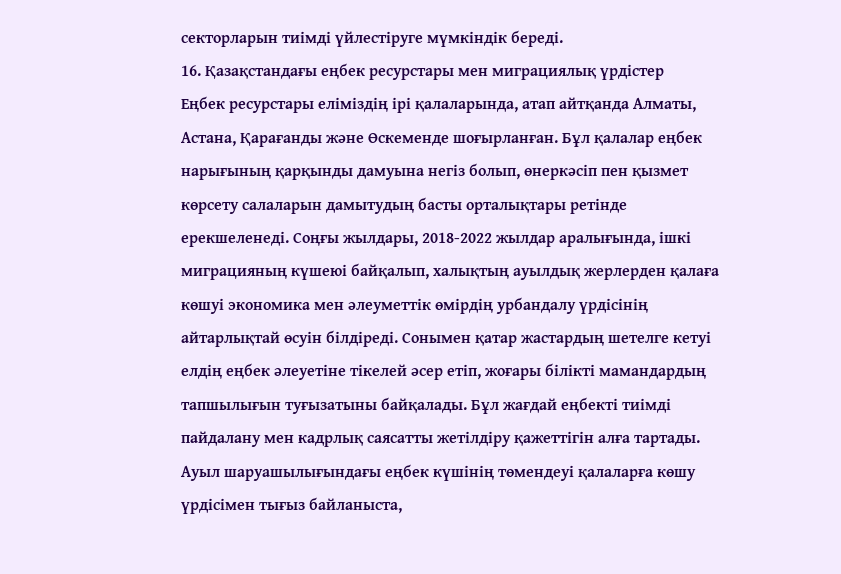секторларын тиімді үйлестіруге мүмкіндік береді.
16. Қазақстандағы еңбек ресурстары мен миграциялық үрдістер
Еңбек ресурстары еліміздің ірі қалаларында, атап айтқанда Алматы, Астана, Қарағанды және Өскеменде шоғырланған. Бұл қалалар еңбек нарығының қарқынды дамуына негіз болып, өнеркәсіп пен қызмет көрсету салаларын дамытудың басты орталықтары ретінде ерекшеленеді. Соңғы жылдары, 2018-2022 жылдар аралығында, ішкі миграцияның күшеюі байқалып, халықтың ауылдық жерлерден қалаға көшуі экономика мен әлеуметтік өмірдің урбандалу үрдісінің айтарлықтай өсуін білдіреді. Сонымен қатар жастардың шетелге кетуі елдің еңбек әлеуетіне тікелей әсер етіп, жоғары білікті мамандардың тапшылығын туғызатыны байқалады. Бұл жағдай еңбекті тиімді пайдалану мен кадрлық саясатты жетілдіру қажеттігін алға тартады. Ауыл шаруашылығындағы еңбек күшінің төмендеуі қалаларға көшу үрдісімен тығыз байланыста,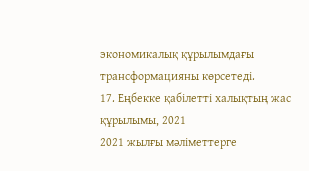экономикалық құрылымдағы трансформацияны көрсетеді.
17. Еңбекке қабілетті халықтың жас құрылымы, 2021
2021 жылғы мәліметтерге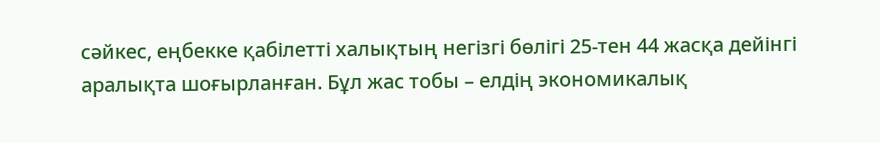сәйкес, еңбекке қабілетті халықтың негізгі бөлігі 25-тен 44 жасқа дейінгі аралықта шоғырланған. Бұл жас тобы – елдің экономикалық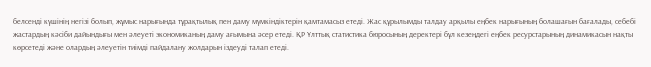белсенді күшінің негізі болып, жұмыс нарығында тұрақтылық пен даму мүмкіндіктерін қамтамасыз етеді. Жас құрылымды талдау арқылы еңбек нарығының болашағын бағалады, себебі жастардың кәсіби дайындығы мен әлеуеті экономиканың даму ағымына әсер етеді. ҚР Ұлттық статистика бюросының деректері бұл кезеңдегі еңбек ресурстарының динамикасын нақты көрсетеді және олардың әлеуетін тиімді пайдалану жолдарын іздеуді талап етеді.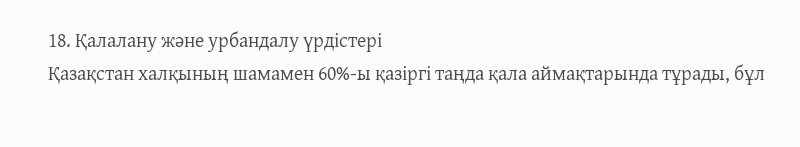18. Қалалану және урбандалу үрдістері
Қазақстан халқының шамамен 60%-ы қазіргі таңда қала аймақтарында тұрады, бұл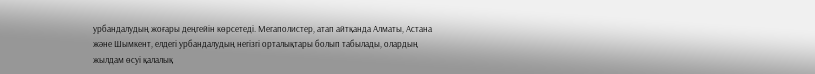урбандалудың жоғары деңгейін көрсетеді. Мегаполистер, атап айтқанда Алматы, Астана және Шымкент, елдегі урбандалудың негізгі орталықтары болып табылады, олардың жылдам өсуі қалалық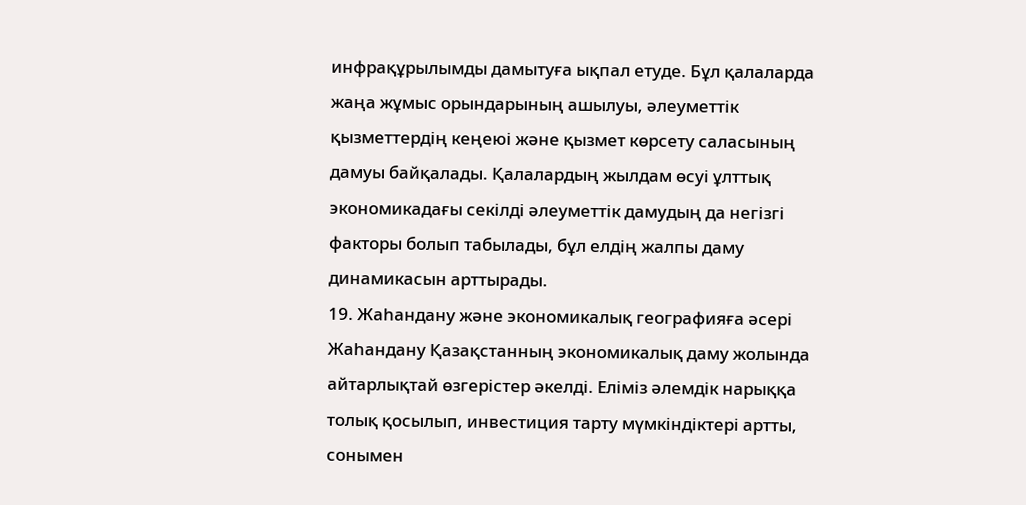инфрақұрылымды дамытуға ықпал етуде. Бұл қалаларда жаңа жұмыс орындарының ашылуы, әлеуметтік қызметтердің кеңеюі және қызмет көрсету саласының дамуы байқалады. Қалалардың жылдам өсуі ұлттық экономикадағы секілді әлеуметтік дамудың да негізгі факторы болып табылады, бұл елдің жалпы даму динамикасын арттырады.
19. Жаһандану және экономикалық географияға әсері
Жаһандану Қазақстанның экономикалық даму жолында айтарлықтай өзгерістер әкелді. Еліміз әлемдік нарыққа толық қосылып, инвестиция тарту мүмкіндіктері артты, сонымен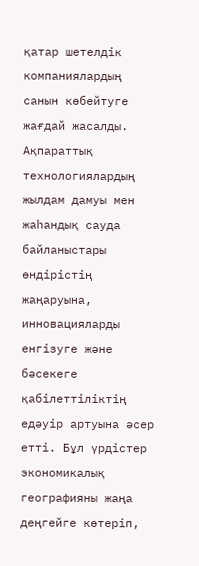қатар шетелдік компаниялардың санын көбейтуге жағдай жасалды. Ақпараттық технологиялардың жылдам дамуы мен жаһандық сауда байланыстары өндірістің жаңаруына, инновацияларды енгізуге және бәсекеге қабілеттіліктің едәуір артуына әсер етті. Бұл үрдістер экономикалық географияны жаңа деңгейге көтеріп,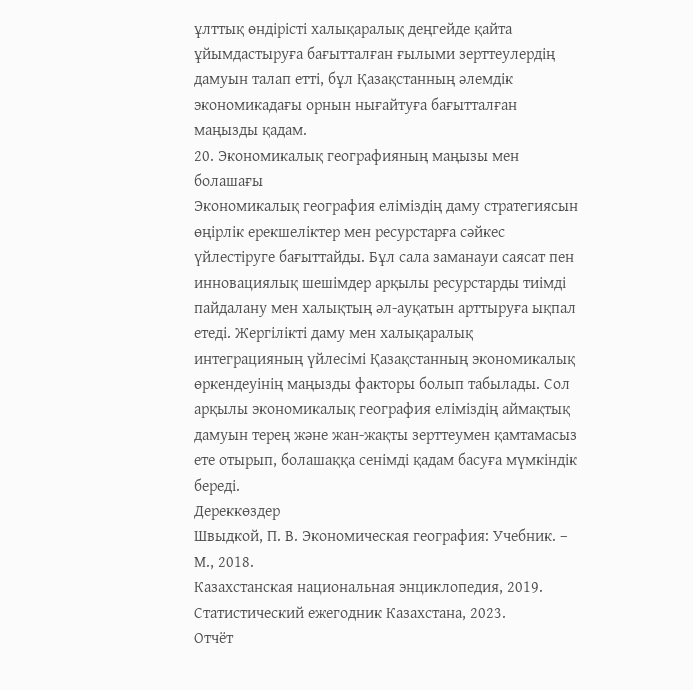ұлттық өндірісті халықаралық деңгейде қайта ұйымдастыруға бағытталған ғылыми зерттеулердің дамуын талап етті, бұл Қазақстанның әлемдік экономикадағы орнын нығайтуға бағытталған маңызды қадам.
20. Экономикалық географияның маңызы мен болашағы
Экономикалық география еліміздің даму стратегиясын өңірлік ерекшеліктер мен ресурстарға сәйкес үйлестіруге бағыттайды. Бұл сала заманауи саясат пен инновациялық шешімдер арқылы ресурстарды тиімді пайдалану мен халықтың әл-ауқатын арттыруға ықпал етеді. Жергілікті даму мен халықаралық интеграцияның үйлесімі Қазақстанның экономикалық өркендеуінің маңызды факторы болып табылады. Сол арқылы экономикалық география еліміздің аймақтық дамуын терең және жан-жақты зерттеумен қамтамасыз ете отырып, болашаққа сенімді қадам басуға мүмкіндік береді.
Дереккөздер
Швыдкой, П. В. Экономическая география: Учебник. – М., 2018.
Казахстанская национальная энциклопедия, 2019.
Статистический ежегодник Казахстана, 2023.
Отчёт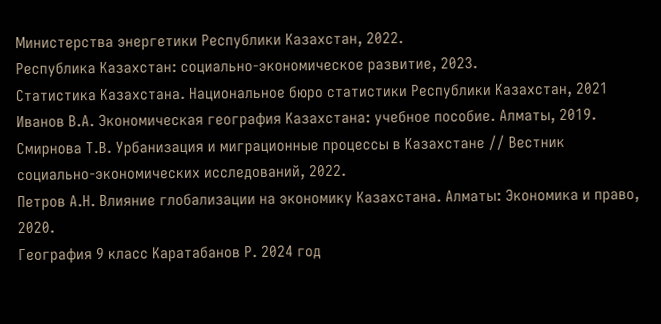Министерства энергетики Республики Казахстан, 2022.
Республика Казахстан: социально-экономическое развитие, 2023.
Статистика Казахстана. Национальное бюро статистики Республики Казахстан, 2021
Иванов В.А. Экономическая география Казахстана: учебное пособие. Алматы, 2019.
Смирнова Т.В. Урбанизация и миграционные процессы в Казахстане // Вестник социально-экономических исследований, 2022.
Петров А.Н. Влияние глобализации на экономику Казахстана. Алматы: Экономика и право, 2020.
География 9 класс Каратабанов Р. 2024 год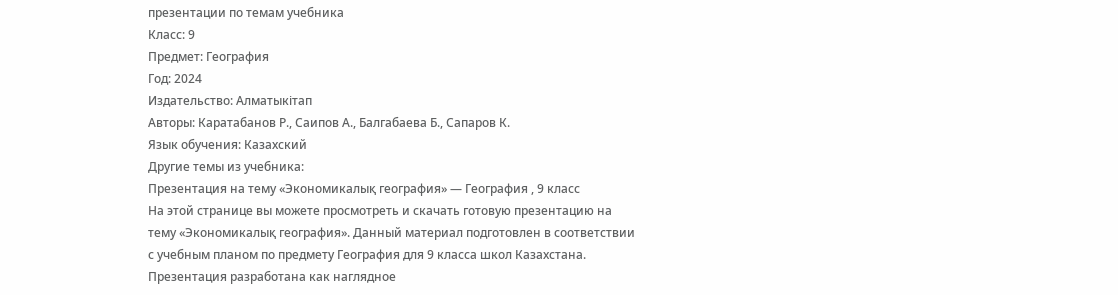презентации по темам учебника
Класс: 9
Предмет: География
Год: 2024
Издательство: Алматыкітап
Авторы: Каратабанов Р., Саипов А., Балгабаева Б., Сапаров К.
Язык обучения: Казахский
Другие темы из учебника:
Презентация на тему «Экономикалық география» — География , 9 класс
На этой странице вы можете просмотреть и скачать готовую презентацию на тему «Экономикалық география». Данный материал подготовлен в соответствии с учебным планом по предмету География для 9 класса школ Казахстана. Презентация разработана как наглядное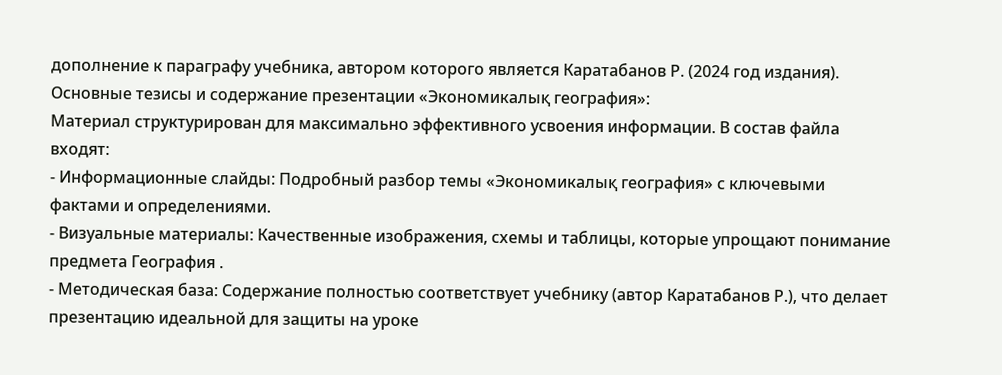дополнение к параграфу учебника, автором которого является Каратабанов Р. (2024 год издания).
Основные тезисы и содержание презентации «Экономикалық география»:
Материал структурирован для максимально эффективного усвоения информации. В состав файла входят:
- Информационные слайды: Подробный разбор темы «Экономикалық география» с ключевыми фактами и определениями.
- Визуальные материалы: Качественные изображения, схемы и таблицы, которые упрощают понимание предмета География .
- Методическая база: Содержание полностью соответствует учебнику (автор Каратабанов Р.), что делает презентацию идеальной для защиты на уроке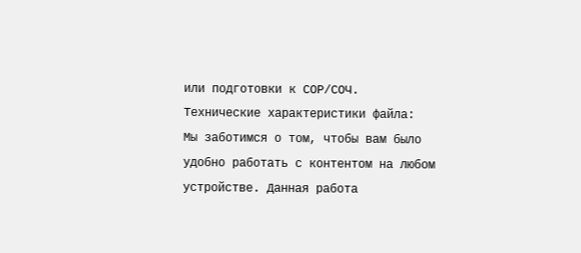или подготовки к СОР/СОЧ.
Технические характеристики файла:
Мы заботимся о том, чтобы вам было удобно работать с контентом на любом устройстве. Данная работа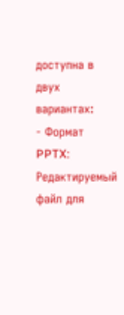доступна в двух вариантах:
- Формат PPTX: Редактируемый файл для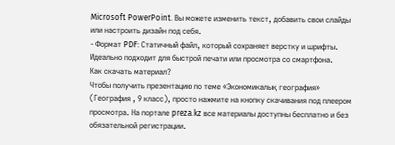Microsoft PowerPoint. Вы можете изменить текст, добавить свои слайды или настроить дизайн под себя.
- Формат PDF: Статичный файл, который сохраняет верстку и шрифты. Идеально подходит для быстрой печати или просмотра со смартфона.
Как скачать материал?
Чтобы получить презентацию по теме «Экономикалық география» (География , 9 класс), просто нажмите на кнопку скачивания под плеером просмотра. На портале preza.kz все материалы доступны бесплатно и без обязательной регистрации.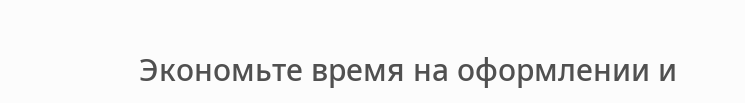Экономьте время на оформлении и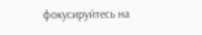фокусируйтесь на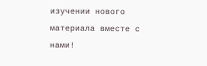изучении нового материала вместе с нами!